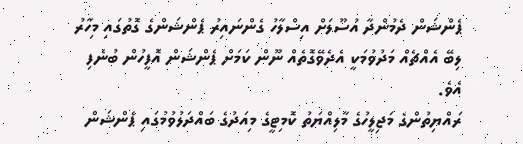ޕެންޝަން ދެމުންދާ އުސޫލަށް އިސްލާހު ގެންނައިރު ޕެންޝަންގެ ގޮތުގައި މިހާރު ލިބޭ އެއްޗެއް މަދުވުމަކީ އެދެވޭގޮތެއް ނޫން ކަމަށް ޕެންޝަން އޮފީހުން ބުނެފި އެވެ.
ރައްޔިތުންގެ މަޖިލީހުގެ މާލިއްޔަތު ކޮމިޓީގެ މިއަދުގެ ބައްދަލުވުމުގައި ޕެންޝަން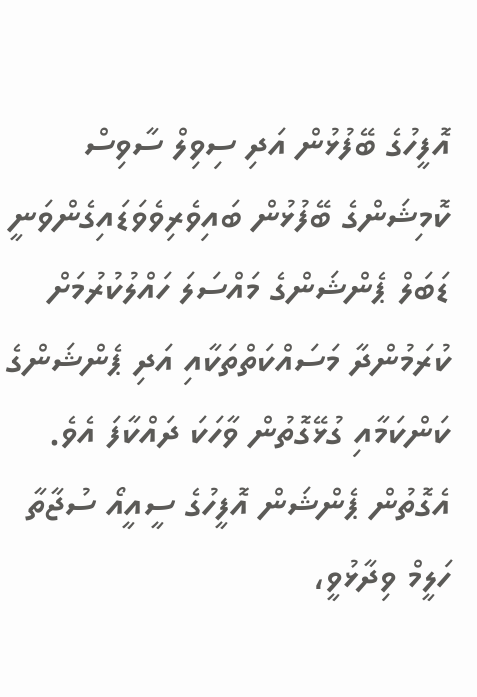އޮފީހުގެ ބޭފުޅުން އަދި ސިވިލް ސާވިސް ކޮމިޝަންގެ ބޭފުޅުން ބައިވެރިވެވަޑައިގެންވަނީ ޑަބަލް ޕެންޝަންގެ މައްސަލަ ހައްލުކުރުމަށް ކުރަމުންދާ މަސައްކަތްތަކާއި އަދި ޕެންޝަންގެ ކަންކަމާއި ގުޅޭގޮތުން ވާހަކަ ދައްކާފަ އެވެ.
އެގޮތުން ޕެންޝަން އޮފީހުގެ ސީއީއޯ ސުޖާތާ ހަލީމް ވިދާޅުވީ،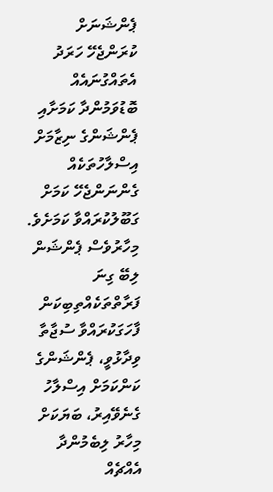ޕެންޝަނަށް ކުރަންޖެހޭ ހަރަދު އެތައްގުނައެއް ބޮޑުވަމުންދާ ކަމަށާއި ޕެންޝަންގެ ނިޒާމަށް އިސްލާހުތަކެއް ގެންނަންޖެހޭ ކަމަށް ގަބޫލުކުރައްވާ ކަމަށެވެ.
މިހާރުވެސް ޕެންޝަން ލިބޭ ގިނަ ފަރާތްތަކެއްތިބިކަން ފާހަގަކުރައްވާ ސުޖާތާ ވިދާޅުވީ، ޕެންޝަންގެ ކަންކަމަށް އިސްލާހު ގެނެވޭއިރު، ބަޔަކަށް މިހާރު ލިބެމުންދާ އެއްޗެއް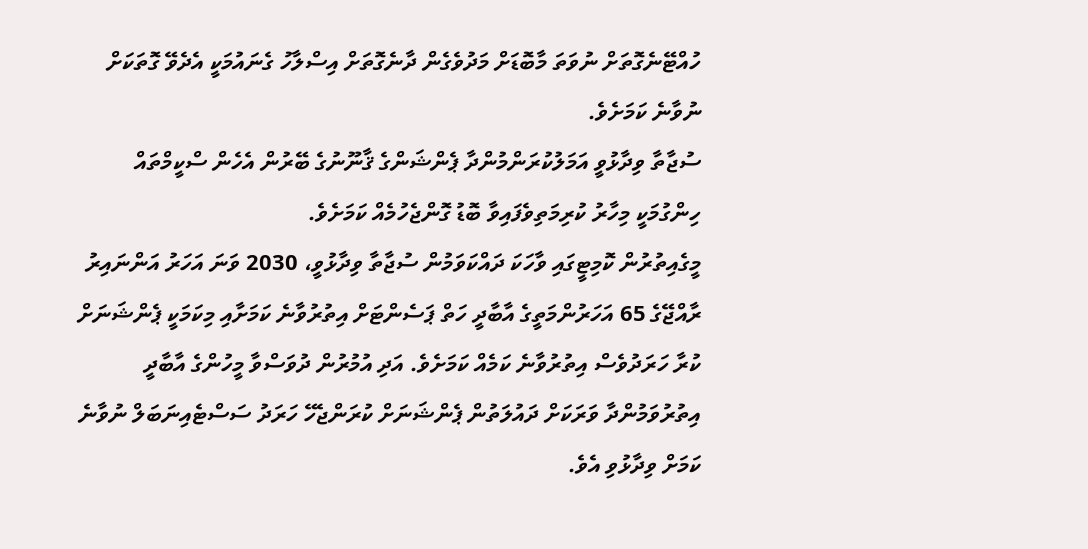ހުއްޓޭނެގޮތަށް ނުވަތަ މާބޮޑަށް މަދުވެގެން ދާނެގޮތަށް އިސްލާހު ގެނައުމަކީ އެދެވޭ ގޮތަކަށް ނުވާނެ ކަމަށެވެ.
ސުޖާތާ ވިދާޅުވީ އަމަލުކުރަންމުންދާ ޕެންޝަންގެ ޤާނޫނުގެ ބޭރުން އެހެން ސްކީމްތައް ހިންގުމަކީ މިހާރު ކުރިމަތިވެފައިވާ ބޮޑު ގޮންޖެހުމެއް ކަމަށެވެ.
މީގެއިތުރުން ކޮމިޓީގައި ވާހަކަ ދައްކަވަމުން ސުޖާތާ ވިދާޅުވީ، 2030 ވަނަ އަހަރު އަންނައިރު ރާއްޖޭގެ 65 އަހަރުންމަތީގެ އާބާދީ ހަތް ޕަސެންޓަށް އިތުރުވާނެ ކަމަށާއި މިކަމަކީ ޕެންޝަނަށް ކުރާ ހަރަދުވެސް އިތުރުވާނެ ކަމެއް ކަމަށެވެ. އަދި އުމުރުން ދުވަސްވާ މީހުންގެ އާބާދީ އިތުރުވަމުންދާ ވަރަކަށް ދައުލަތުން ޕެންޝަނަށް ކުރަންޖެހޭ ހަރަދު ސަސްޓެއިނަބަލް ނުވާނެ ކަމަށް ވިދާޅުވި އެވެ.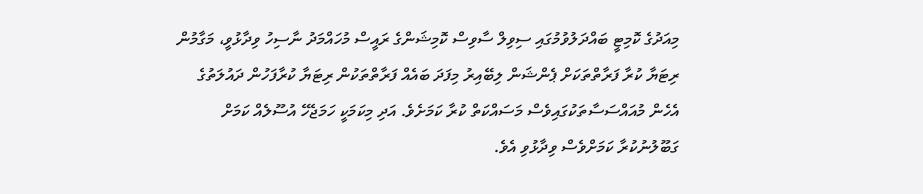މިއަދުގެ ކޮމިޓީ ބައްދަލުވުމުގައި ސިވިލް ސާވިސް ކޮމިޝަންގެ ރައީސް މުހައްމަދު ނާސިހު ވިދާޅުވީ، މަގާމުން ރިޓަޔާ ކުރާ ފަރާތްތަކަށް ޕެންޝަން ލިބޭއިރު މިފަދަ ބައެއް ފަރާތްތަކުން ރިޓަޔާ ކުރާފަހުން ދައުލަތުގެ އެހެން މުއައްސަސާތަކުގައިވެސް މަސައްކަތް ކުރާ ކަމަށެވެ. އަދި މިކަމަކީ ހަމަޖެހޭ އުސޫލެއް ކަމަށް ގަބޫލުނުކުރާ ކަމަށްވެސް ވިދާޅުވި އެވެ.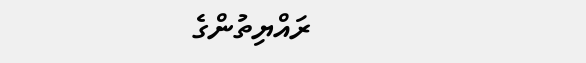ރައްޔިތުންގެ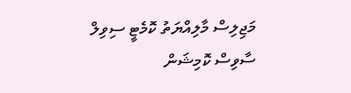މަޖިލިސް މާލިއްޔަތު ކޮމެޓީ ސިވިލް ސާވިސް ކޮމިޝަން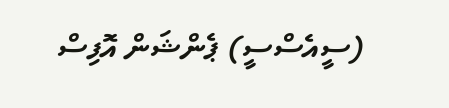(ސީއެސްސީ) ޕެންޝަން އޮފިސް